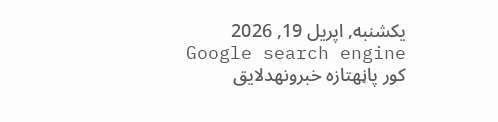یکشنبه, اپریل 19, 2026
Google search engine
کور پاڼهتازه خبرونهدلايق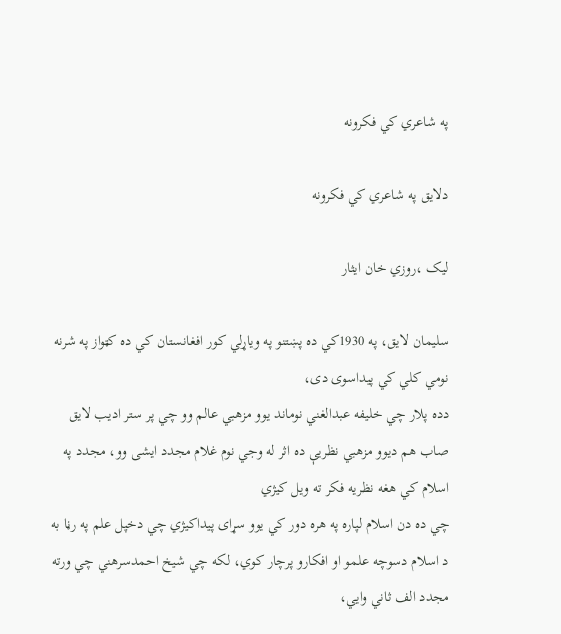په شاعري کي فکرونه

دلايق په شاعري کي فکرونه

ليک ،روزي خان ايثار

سليمان لايق، په 1930کي ده پښتنو په وياړلي کور افغانستان کي ده کټواز په شرنه نومي کلي کي پيداسوی دی،
دده پلار چي خليفه عبدالغني نوماند يوو مزهبي عالم وو چي پر ستر اديب لايق صاب هم ديوو مزهبي نظريې ده اثر له وجي نوم غلام مجدد ايشی وو، مجدد په اسلام کي هغه نظريه فکر ته ويل کيژي
چي ده دن اسلام لپاره په هره دور کي يوو سړای پيداکيژي چي دخپل علم په رڼا به د اسلام دسوچه علمو او افکارو پرچار کوي، لکه چي شيخ احمدسرهني چي ورته مجدد الف ثاني وايي،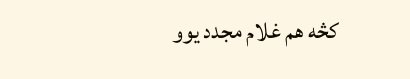کڅه هم غلام مجدد يوو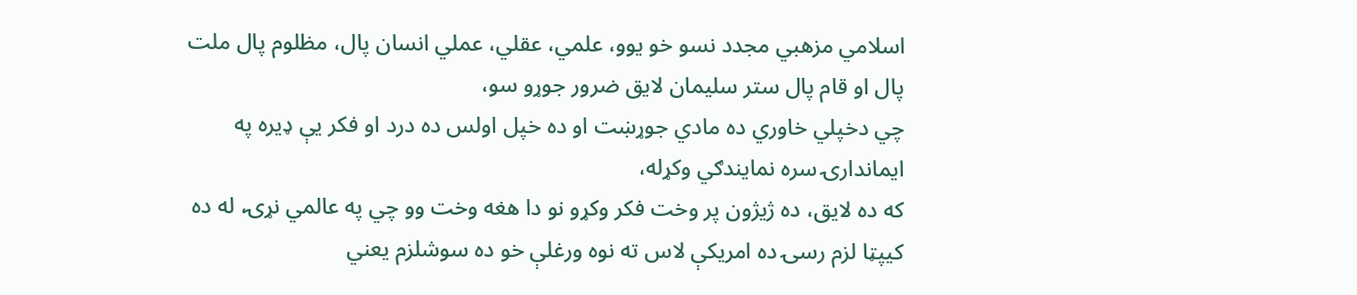اسلامي مزهبي مجدد نسو خو يوو، علمي، عقلي، عملي انسان پال، مظلوم پال ملت پال او قام پال ستر سليمان لايق ضرور جوړو سو،
چي دخپلي خاوري ده مادي جوړښت او ده خپل اولس ده درد او فکر يې ډيره په ايماندارۍ سره نمايندګي وکړله،
که ده لايق، ده ژيژون پر وخت فکر وکړو نو دا هغه وخت وو چي په عالمي نړۍ، له ده کيپټا لزم رسۍ ده امريکې لاس ته نوه ورغلې خو ده سوشلزم يعني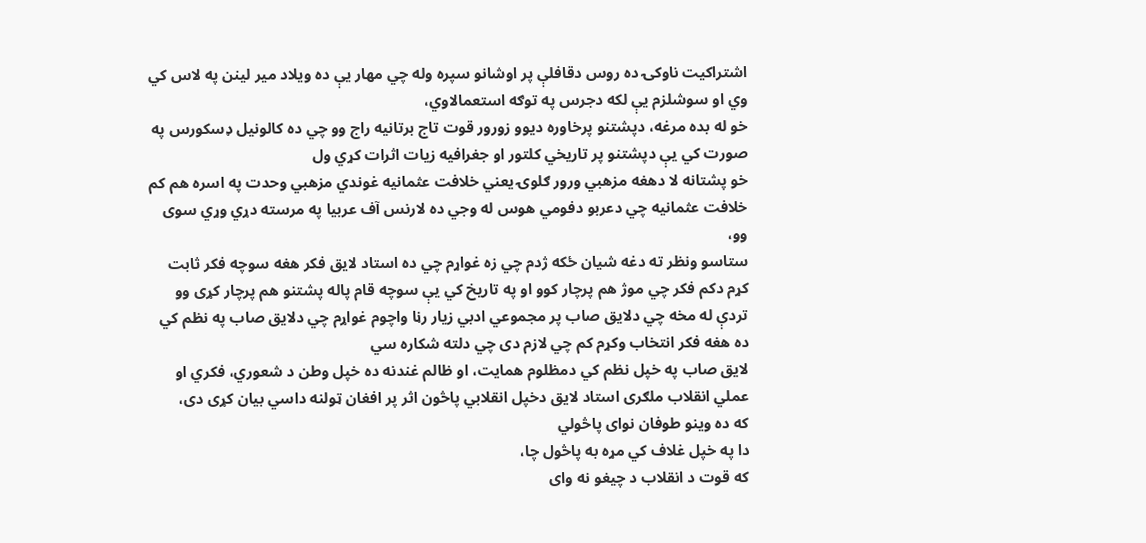اشتراکيت ناوکۍ ده روس دقافلې پر اوشانو سپره وله چي مهار يې ده ويلاد مير لينن په لاس کي وي او سوشلزم يې لکه دجرس په توګه استعمالاوي،
خو له بده مرغه، دپشتنو پرخاوره ديوو زورور قوت تاج برتانيه راج وو چي ده کالونيل ډسکورس په صورت کي يې دپشتنو پر تاريخي کلتور او جغرافيه زيات اثرات کړي ول
خو پشتانه لا دهغه مزهبي ورور ګلوۍ يعني خلافت عثمانيه غوندي مزهبي وحدت په اسره هم کم خلافت عثمانيه چي دعربو دفومي هوس له وجي ده لارنس آف عربيا په مرسته دړي وړي سوی وو،
ستاسو ونظر ته دغه شيان ځکه ژدم چي زه غواړم چي ده استاد لايق فکر هغه سوچه فکر ثابت کړم دکم فکر چي موژ هم پرچار کوو او په تاريخ کي يې سوچه قام پاله پشتنو هم پرچار کړی وو
تردې له مخه چي دلايق صاب پر مجموعي ادبي زيار رڼا واچوم غواړم چي دلايق صاب په نظم کي ده هغه فکر انتخاب وکړم کم چي لازم دی چي دلته شکاره سي
لايق صاب په خپل نظم کي دمظلوم همايت، او ظالم غندنه ده خپل وطن د شعوري، فکري او عملي انقلاب ملګری استاد لايق دخپل انقلابي پاڅون اثر پر افغان ټولنه داسي بيان کړی دی،
که ده وينو طوفان نوای پاڅولي
دا په خپل غلاف کي مړه به پاڅول چا،
که قوت د انقلاب د چيغو نه وای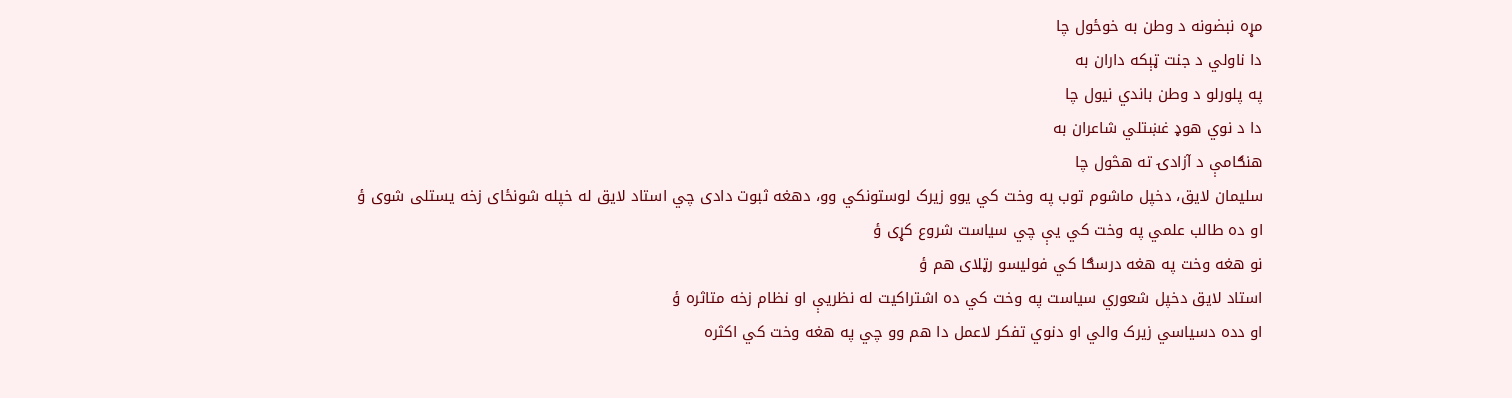مړه نبضونه د وطن به خوځول چا
دا ناولي د جنت ټېکه داران به
په پلورلو د وطن باندي نيول چا
دا د نوي هوډ غښتلي شاعران به
هنګامې د آزادۍ ته هڅول چا
سليمان لايق، دخپل ماشوم توب په وخت کي يوو زيرک لوستونکي وو، دهغه ثبوت دادی چي استاد لايق له خپله شونځای زخه يستلی شوی ؤ
او ده طالب علمي په وخت کي يې چي سياست شروع کړی ؤ
نو هغه وخت په هغه درسګا کي فوليسو رټلای هم ؤ
استاد لايق دخپل شعوري سياست په وخت کي ده اشتراکيت له نظريې او نظام زخه متاثره ؤ
او دده دسياسي زيرک والي او دنوي تفکر لاعمل دا هم وو چي په هغه وخت کي اکثره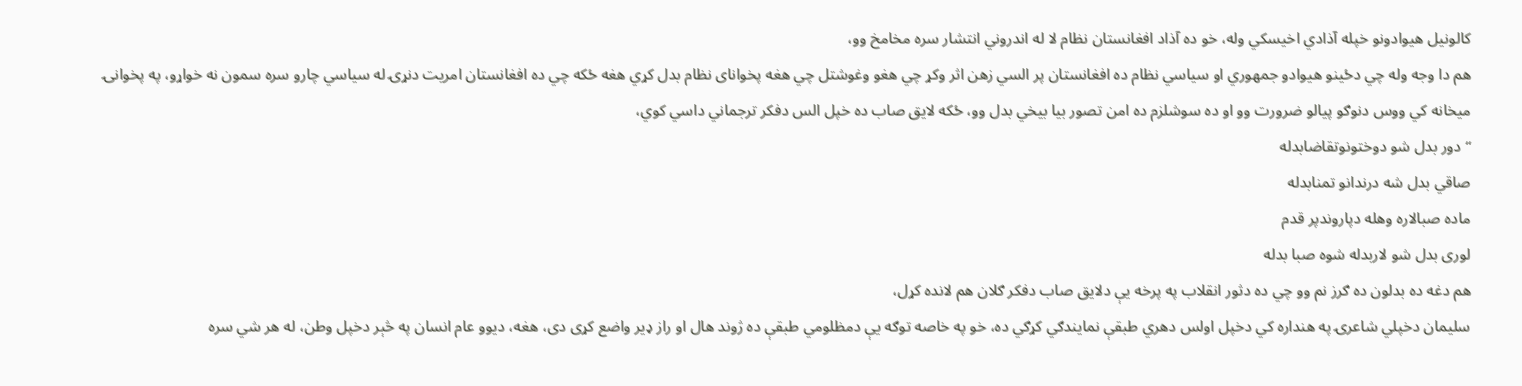کالونيل هيوادونو خپله آذادي اخيسکي وله، خو ده آذاد افغانستان نظام لا له اندروني انتشار سره مخامخ وو،
هم دا وجه وله چي دځينو هيوادو جمهوري او سياسي نظام ده افغانستان پر السي زهن اثر وکړ چي هغو وغوشتل چي هغه پخوانای نظام بدل کړي هغه ځکه چي ده افغانستان امريت دنړۍ له سياسي چارو سره سمون نه خواړو، په پخوانۍ ميخانه کي ووس دنوګو پيالو ضرورت وو او ده سوشلزم ده امن تصور بيا بيخي بدل وو، ځکه لايق صاب ده خپل الس دفکر ترجماني داسي کوي،
“دور بدل شو دوختونوتقاضابدله
صاقي بدل شه درندانو تمنابدله
ماده صبالاره وهله دپاروندپر قدم
لوری بدل شو لاربدله شوه صبا بدله
هم دغه ده بدلون ده ګرز نم وو چي ده دثور انقلاب په پرخه يې دلايق صاب دفکر ګلان هم لانده کړل،
سليمان دخپلي شاعرۍ په هنداره کي دخپل اولس دهري طبقې نمايندګي کړګي ده، خو په خاصه توګه يې دمظلومي طبقې ده ژوند هال او راز ډير واضع کړی دی، هغه، ديوو عام انسان په څېر دخپل وطن، له هر شي سره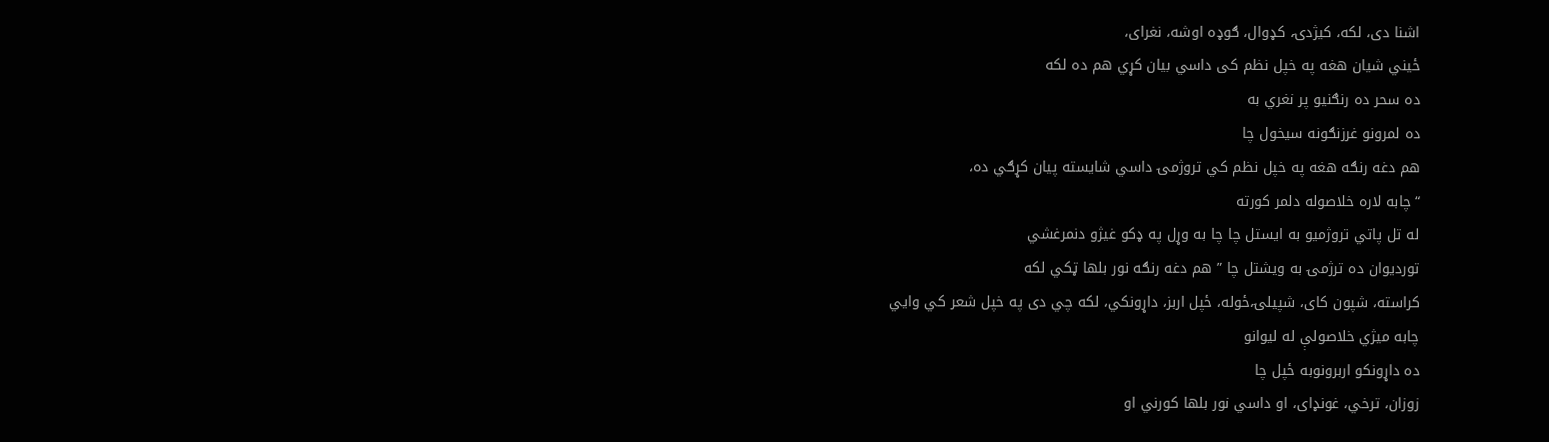اشنا دی، لکه، کيژدۍ، کډوال، ګوډه اوشه، نغرای،
ځيني شيان هغه په خپل نظم کی داسي بيان کړي هم ده لکه
ده سحر ده رنګنيو پر نغري به
ده لمرونو غرزنګونه سيخول چا
هم دغه رنګه هغه په خپل نظم کي تروژمۍ داسي شايسته پيان کړګي ده،
“چابه لاره خلاصوله دلمر کورته
له تل پاتي تروژميو به ايستل چا چا به وړل په ډکو غيژو دنمرغشي
تورديوان ده ترژمۍ به ويشتل چا ” هم دغه رنګه نور بلها ټکي لکه
کراسته، شپون کای، شپيلۍ،ځوله، ځپل اربز، داړونکي، لکه چي دی په خپل شعر کي وايي
چابه ميژي خلاصولې له ليوانو
ده داړونکو اربرونوبه ځپل چا
زوزان، ترخي، غونډای، او داسي نور بلها کورني او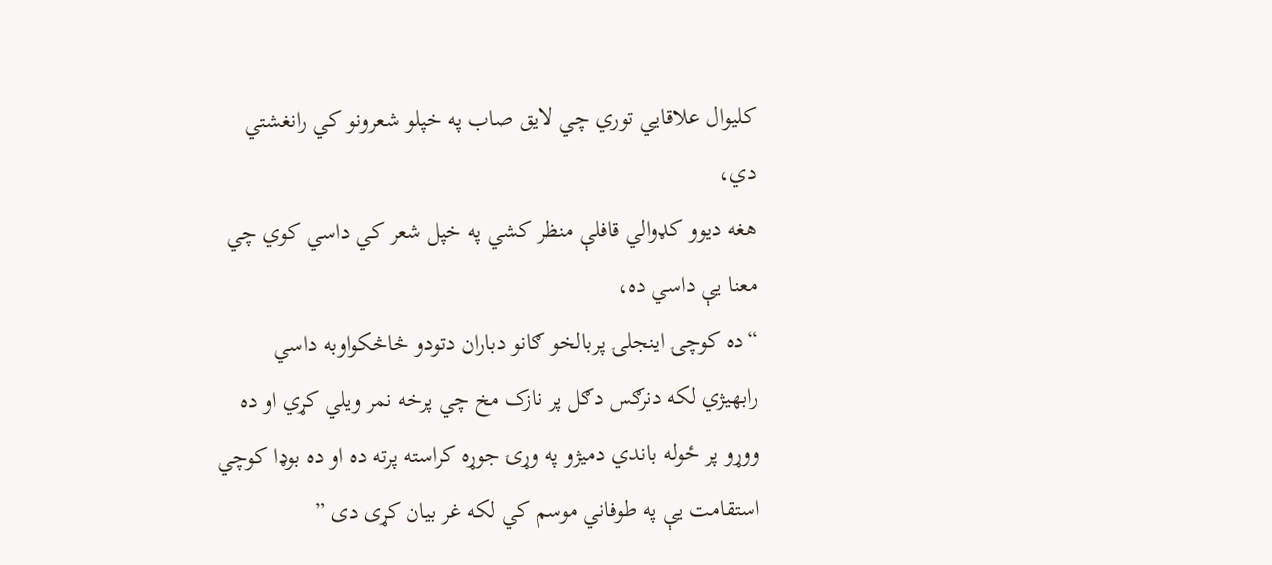کليوال علاقايي توري چي لايق صاب په خپلو شعرونو کي رانغشتي دي،
هغه ديوو کډوالي قافلې منظر کشي په خپل شعر کي داسي کوي چي معنا يې داسي ده،
“ده کوچۍ اينجلۍ پربالخو ګانو دباران دتودو څاڅکواوبه داسي رابهيژي لکه دنرګس دګل پر نازک مخ چي پرخه نمر ويلي کړي او ده ووړو پر ځوله باندي دميژو په وړۍ جوړه کراسته پرته ده او ده بوډا کوچي استقامت يې په طوفاني موسم کي لکه غر بيان کړی دی ”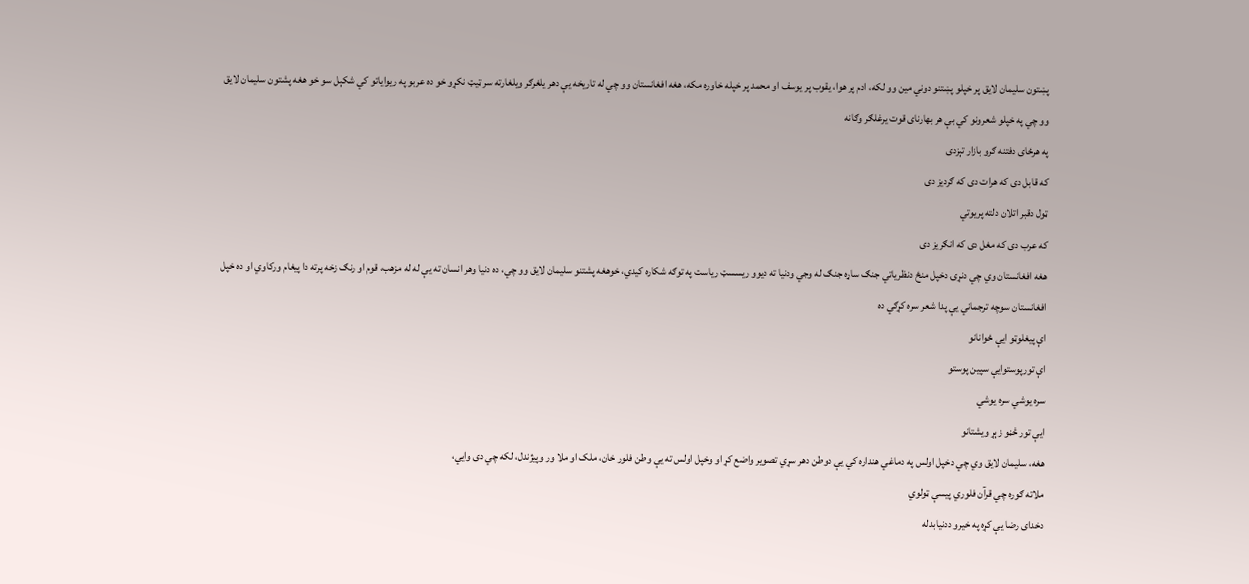پښتون سليمان لايق پر خپلو پښتنو دوني مين وو لکه، ادم پر هوا، يقوب پر يوسف او محمد پر خپله خاوره مکه، هغه افغانستان وو چي له تاريخه يې دهر يلغرګر ويلغارته سر ټيټ نکړو خو ده عربو په ريواياتو کي شکېل سو خو هغه پشتون سليمان لايق وو چي په خپلو شعرونو کي بې هر بهارنای قوت يرغلګر وګانه
په هرځای دفتنه ګرو بازار تېزدی
که قابل دی که هرات دی که ګرديز دی
ټول دقبر اتلان دلته پريوتي
که عرب دی که مغل دی که انګريز دی
هغه افغانستان وي چي دنړۍ دخپل منځ دنظرياتي جنګ ساړه جنګ له وجي ودنيا ته ديوو ريسسټ رياست په توګه شکاره کيدي، خوهغه پشتنو سليمان لايق وو چي، ده دنيا وهر انسان ته يې له له مزهب، قوم او رنګ زخه پرته دا پيغام ورکاوي او ده خپل افغانستان سوچه ترجماني يې پدا شعر سره کړګي ده
اې پيغلوټو ايې ځوانانو
اې تورپوستوايې سپين پوستو
سره يوشي سره يوشي
ايې تور څڼو زېړ ويشتانو
هغه، سليمان لايق وي چي دخپل اولس په دماغي هنداره کي يې دوطن دهر سړي تصوير واضع کړ او وخپل اولس ته يې وطن فلور خان، ملک او ملا ور وپيژندل، لکه چي دی وايي،
ملاته ګوره چي قرآن فلوري پيسې ټولوي
دخدای رضا يې کړه په خيرو ددنيابدله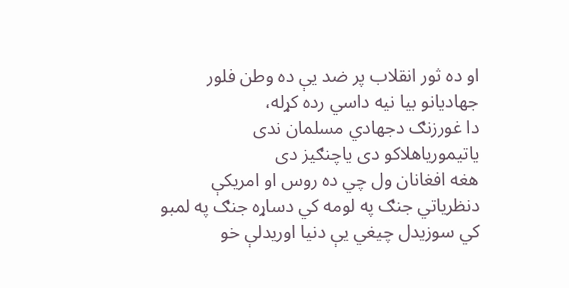او ده ثور انقلاب پر ضد يې ده وطن فلور جهاديانو بيا نيه داسي رده کړله،
دا غورزنګ دجهادي مسلمان ندی
ياتيمورياهلاکو دی ياچنګيز دی
هغه افغانان ول چي ده روس او امريکې دنظرياتي جنګ په لومه کي دساړه جنګ په لمبو کي سوزيدل چيغي يې دنيا اوريدلې خو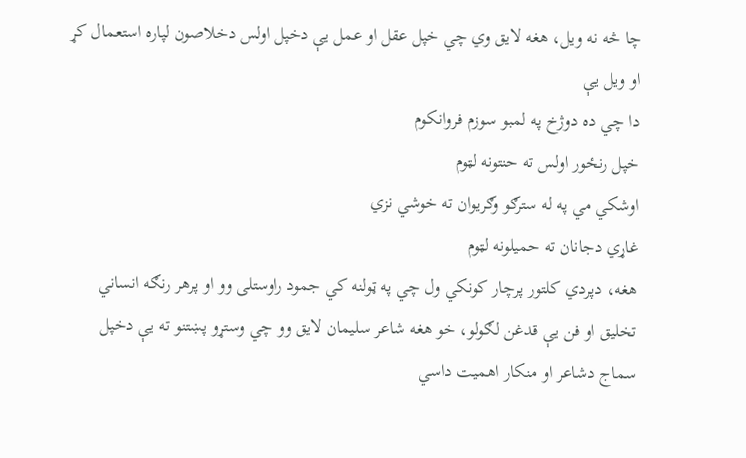چا څه نه ويل، هغه لايق وي چي خپل عقل او عمل يې دخپل اولس دخلاصون لپاره استعمال کړ او ويل يې
دا چي ده دوژخ په لمبو سوزم فروانکوم
خپل رنځور اولس ته حنتونه لټوم
اوشکي مي په له سترګو وګريوان ته خوشي نزي
غاړي دجانان ته حميلونه لټوم
هغه، دپردي کلتور پرچار کونکي ول چي په ټولنه کي جمود راوستلی وو او پرهر رنګه انساني تخليق او فن يې قدغن لګولو، خو هغه شاعر سليمان لايق وو چي وستړو پښتنو ته يې دخپل سماج دشاعر او منکار اهميت داسي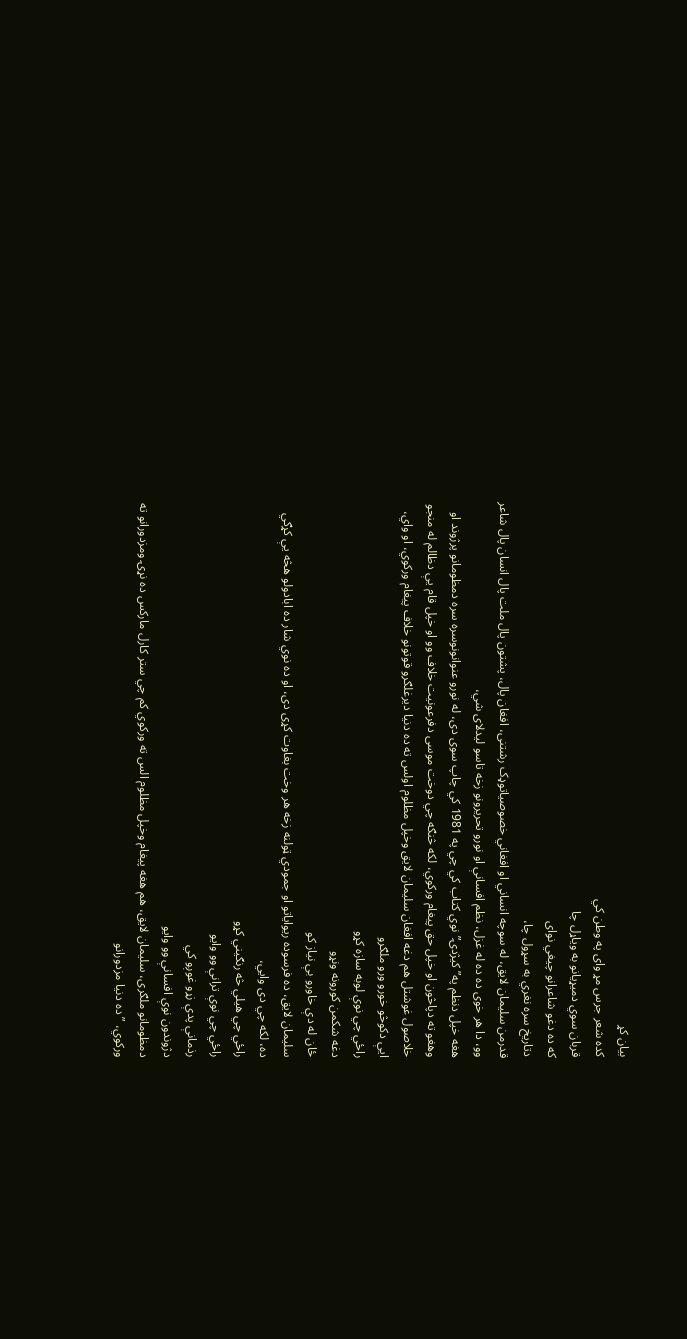بيان کړ
کده شعر جرس مړ وای په وطن کي
قربان سوي دميړيانو به وياړل چا
که ده دغو شاعرانو چيغي نوای
دتاريخ سره نغري به سړول چا،
قدرمن سليمان لايق، له سوچه انساني او افغاني خصوصياتوډک رشتنی، افغان پال، پشتون پال ملت پال انسان پال شاعر وو، دا هر خوی ده ده له غزل، نظم افسانې او نورو تحريرونو زخه تاسو ليدلای شي،
هغه خپل دنظم په” کيژدۍ” نوي کتاب کي چي په 1981 کي چاپ سوی دی، له نورو عنوانونوسره سره دمظومانو پرژوند او وهغو ته دپاڅون او خپل حق پيغام ورکوي، لکه څنګه چي دوخت موسی دفرعونيت خلاف وو او خپل قام يې دظالم له منجو خلاصول غوشتل هم دغه افغان سليمان لايق وخپل مظلوم اولس ته ده دنيا ديرغلګرو قوتونو خلاف پيغام ورکوي، او واي،
ايې دکوڅو خورو ورو ملګرو
راځي چي نوې لوبه سازه کړو
دغه شکمن کورونه ونړو
ځان له دې خاورو بې نياز کو
سليمان لايق، ده فرسوده ريواياتو او جمودي ټولنه زخه هر وخت بغاوت کړی دی، او ده نوي شار ده ابادولو هڅه يې کړګي ده، لکه چي دی وايي،
راځي چي هيلي څه رنګيني کړو
راځي چي نوې ترانې وو وايو
رذمانې پدې زړو غوږو کي
دژوندون نوې افسانې وو وايو
دمظومانو ملګری، سليمان لايق، هم هغه پيغام وخپل مظلوم الس ته ورکوي کم چي ستر کارل مارکس ده نړۍ ومزدورانو ته ورکوي، ” ده دنيا مزدورانو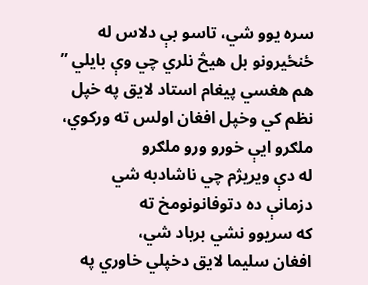سره يوو شي، تاسو بې دلاس له ځنځيرونو بل هيڅ نلري چي وې بايلي ”
هم هغسي پيغام استاد لايق په خپل نظم کي وخپل افغان اولس ته ورکوي،
ملګرو ايې خورو ورو ملګرو
له دې ويريژم چي ناشادبه شي
دزمانې ده دتوفانونومخ ته
که سريوو نشي برباد شي،
افغان سليما لايق دخپلي خاوري په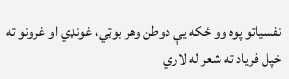نفسياتو پوه وو ځکه يې دوطن وهر بوټي، غونډي او غرونو ته خپل فرياد ته شعر له لاري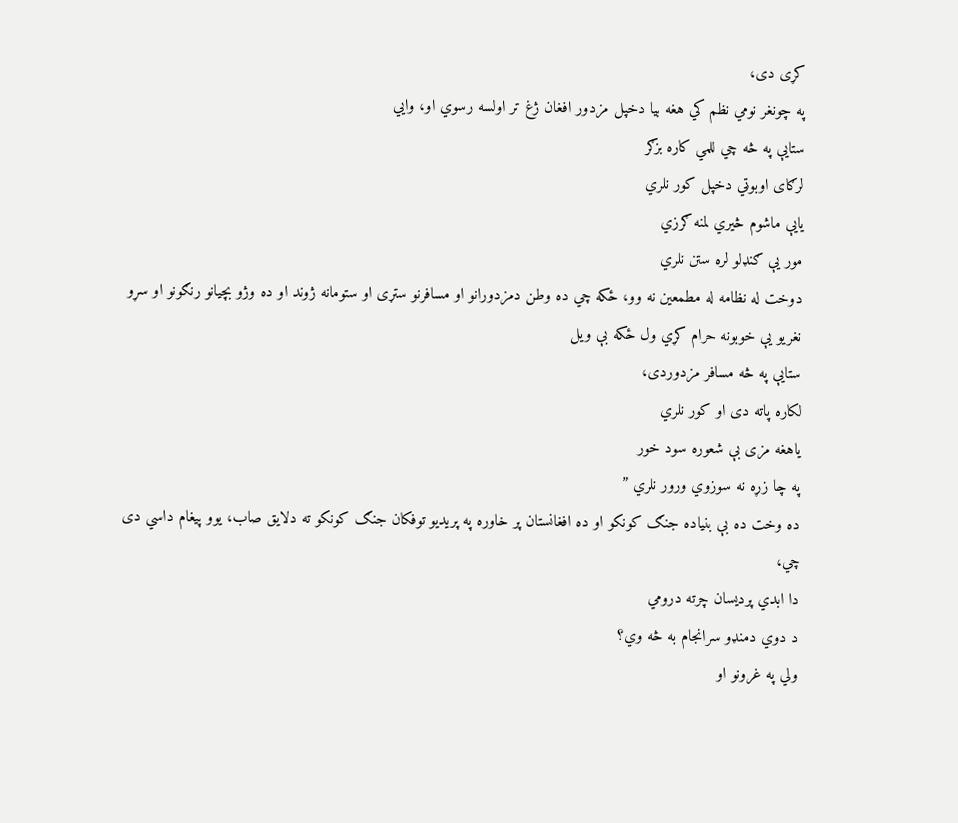کړی دی،
په چونغر نومي نظم کي هغه بيا دخپل مزدور افغان ژغ تر اولسه رسوي او، وايي
ستايې په څه چي للمي کاره بزګر
لرګای اوبوټي دخپل کور نلري
يايې ماشوم څيري لمنه ګرزي
مور يې ګنډلو لره ستن نلري
دوخت له نظامه له مطمعين نه وو، ځکه چي ده وطن دمزدورانو او مسافرنو ستړی او ستومانه ژوند او ده وژو بچيانو رنګونو او سړو نغريو يې خوبونه حرام کړي ول ځکه بې ويل
ستايې په څه مسافر مزدوردی،
لکاره پاته دی او کور نلري
ياهغه مزی بې شعوره سود خور
په چا زړه نه سوزوي ورور نلري ”
ده وخت ده بې بنياده جنګ کونکو او ده افغانستان پر خاوره په پريديو توفکان جنګ کونکو ته دلايق صاب، يوو پيغام داسي دی چي،
دا ابدي پرديسان چرته درومي
د دوي دمنډو سرانجام به څه وي؟
ولي په غرونو او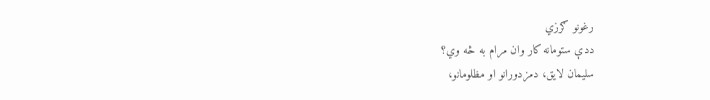رغونو ګرزي
ددې ستومانه کار وان مرام به څه وي؟
سليمان لايق، دمزدورانو او مظلومانو،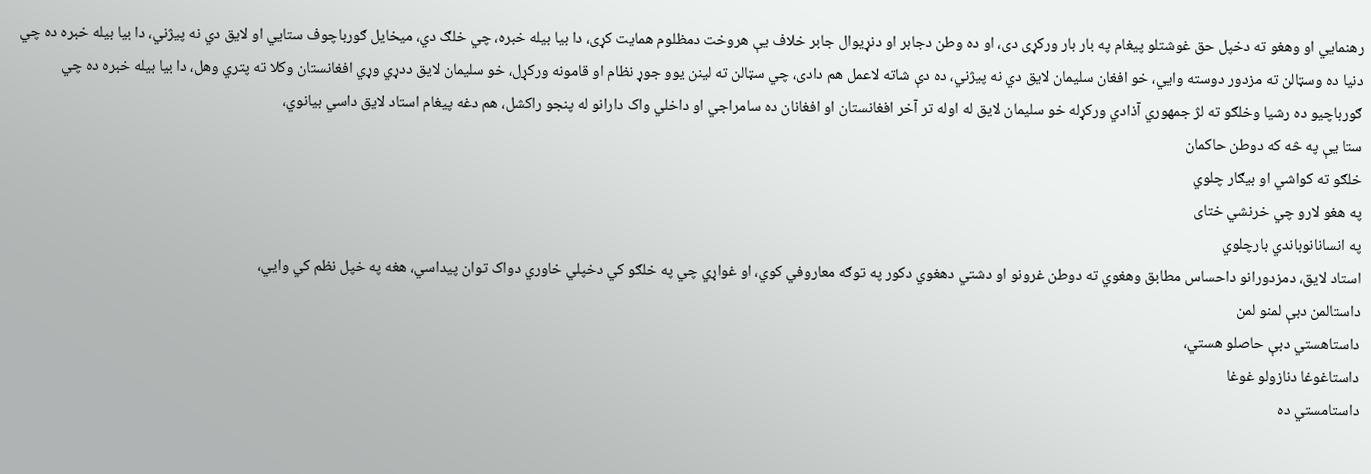رهنمايي او وهغو ته دخپل حق غوشتلو پيغام په بار بار ورکړی دی، او ده وطن دجابر او دنړيوال جابر خلاف يې هروخت دمظلوم همايت کړی، دا بيا بيله خبره، چي خلګ دي، ميخايل ګورباچوف ستايي او لايق دي نه پيژني، دا بيا بيله خبره ده چي دنيا ده وسټالن ته مزدور دوسته وايي، خو افغان سليمان لايق دي نه پيژني، ده دې شاته لاعمل هم دادی، چي سټالن ته لينن يوو جوړ نظام او قامونه ورکړل، خو سليمان لايق ددړي وړي افغانستان وکلا ته پتري وهل، دا بيا بيله خبره ده چي ګورباچيو ده رشيا وخلګو ته لژ جمهوري آذادي ورکړله خو سليمان لايق له اوله تر آخر افغانستان او افغانان ده سامراجي او داخلي واک دارانو له پنجو راکشل، هم دغه پيغام استاد لايق داسي بيانوي،
ستا يې په څه که دوطن حاکمان
خلګو ته کواشي او بيګار چلوي
په هغو لارو چي خرنشي ختای
په انسانانوباندي بارچلوي
استاد لايق، دمزدورانو داحساس مطابق وهغوي ته دوطن غرونو او دشتي دهغوي دکور په توګه معاروفي کوي، او غواړي چي په خلګو کي دخپلي خاوري دواک توان پيداسي، هغه په خپل نظم کي وايي،
داستالمن دبې لمنو لمن
داستاهستي دبې حاصلو هستي،
داستاغوغا دنازولو غوغا
داستامستي ده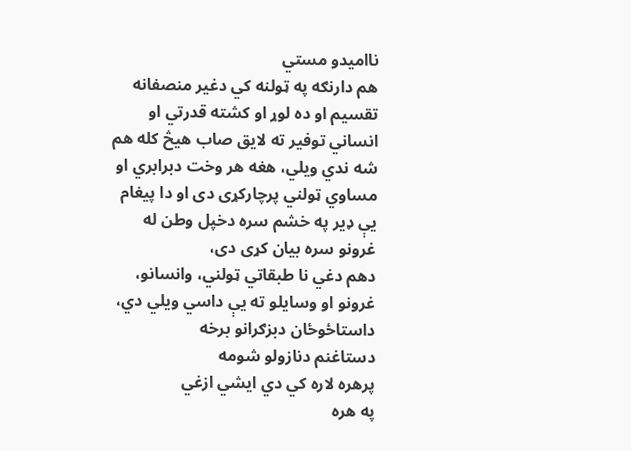نااميدو مستي
هم دارنګه په ټولنه کي دغير منصفانه تقسيم او ده لوړ او کشته قدرتي او انساني توفير ته لايق صاب هيڅ کله هم شه ندي ويلي، هغه هر وخت دبرابري او مساوي ټولني پرچارکړی دی او دا پيغام يې ډير په خشم سره دخپل وطن له غرونو سره بيان کړی دی،
دهم دغي نا طبقاتي ټولني، وانسانو، غرونو او وسايلو ته يې داسي ويلي دي،
داستاځوځان دبزګرانو برخه
دستاغنم دنازولو شومه
پرهره لاره کي دي ايشي ازغي
په هره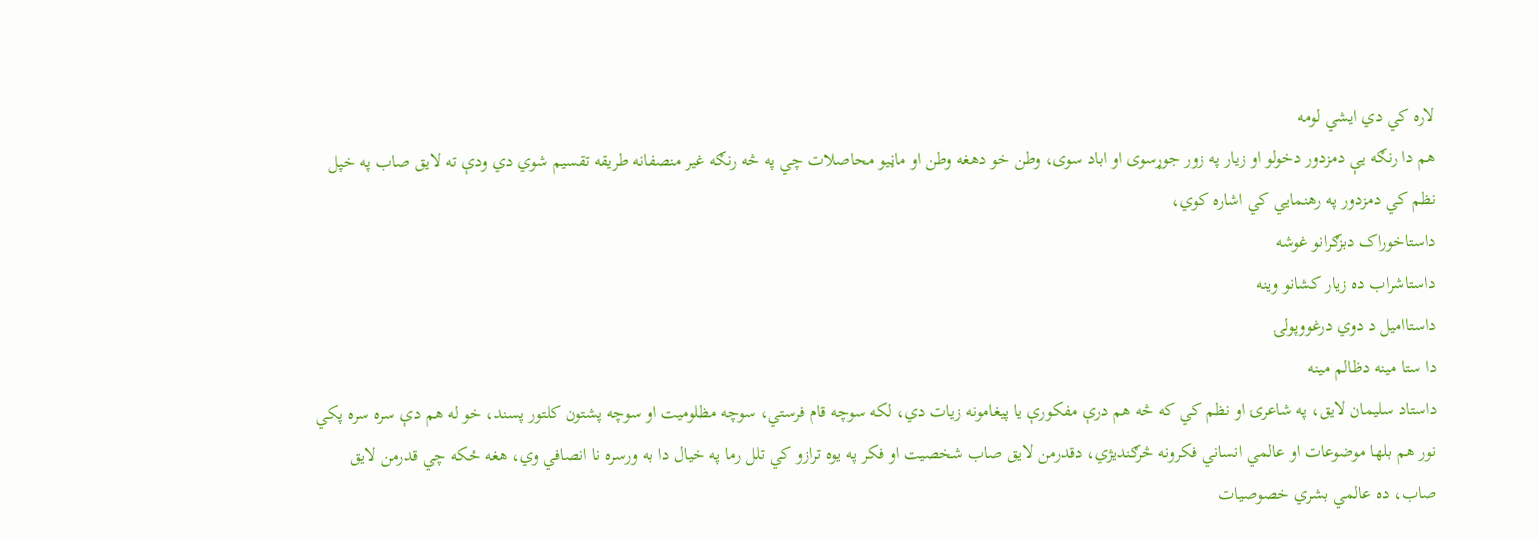لاره کي دي ايشي لومه
هم دا رنګه يې دمزدور دخولو او زيار په زور جوړسوی او اباد سوی، وطن خو دهغه وطن او ماڼيو محاصلات چي په څه رنګه غير منصفانه طريقه تقسيم شوي دي ودې ته لايق صاب په خپل نظم کي دمزدور په رهنمايي کي اشاره کوي،
داستاخوراک دبزګرانو غوشه
داستاشراب ده زيار کشانو وينه
داستااميل د دوي درغووپولۍ
دا ستا مينه دظالم مينه
داستاد سليمان لايق، په شاعرۍ او نظم کي که څه هم درې مفکورې يا پیغامونه زيات دي، لکه سوچه قام فرستي، سوچه مظلوميت او سوچه پشتون کلتور پسند، خو له هم دې سره سره پکي نور هم بلها موضوعات او عالمي انساني فکرونه څرګنديژي، دقدرمن لايق صاب شخصيت او فکر په يوه ترازو کي تلل رما په خيال دا به ورسره نا انصافي وي، هغه ځکه چي قدرمن لايق صاب، ده عالمي بشري خصوصيات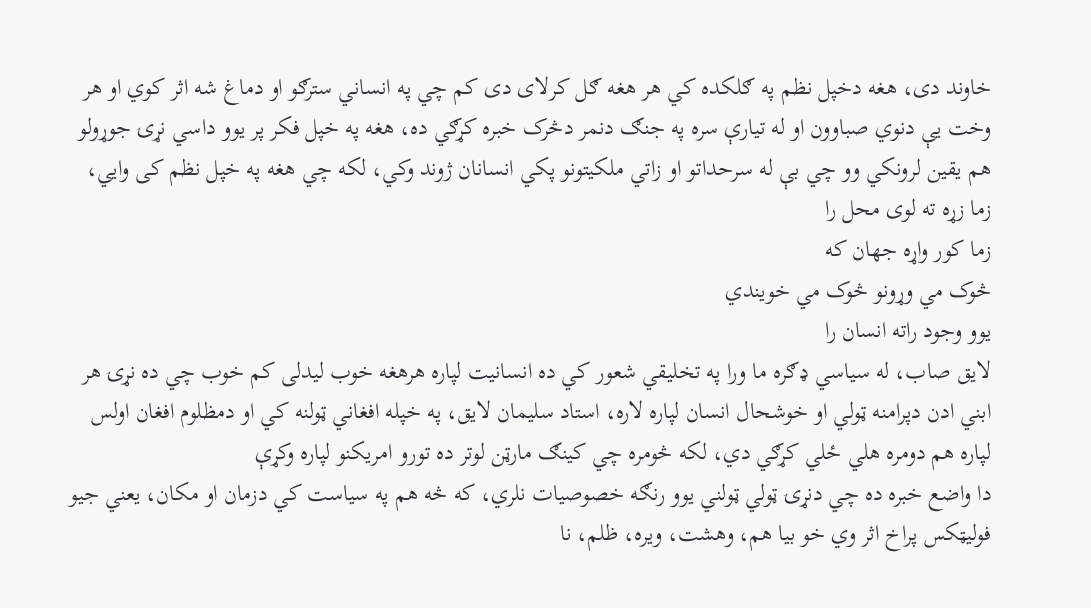خاوند دی، هغه دخپل نظم په ګلکده کي هر هغه ګل کرلای دی کم چي په انساني سترګو او دماغ شه اثر کوي او هر وخت يې دنوي صباوون او له تيارې سره په جنګ دنمر دڅرک خبره کړګي ده، هغه په خپل فکر پر يوو داسي نړۍ جوړولو هم يقين لرونکي وو چي بې له سرحداتو او زاتي ملکيتونو پکي انسانان ژوند وکي، لکه چي هغه په خپل نظم کی وايي،
زما زړه ته لوی محل را
زما کور واړه جهان که
څوک مي وړونو څوک مي خويندي
يوو وجود راته انسان را
لايق صاب، له سياسي ډګره ما ورا په تخليقي شعور کي ده انسانيت لپاره هرهغه خوب ليدلی کم خوب چي ده نړۍ هر ابني ادن دپرامنه ټولي او خوشحال انسان لپاره لاره، استاد سليمان لايق، په خپله افغاني ټولنه کي او دمظلوم افغان اولس لپاره هم دومره هلي ځلي کړګي دي، لکه څومره چي کينګ مارټن لوتر ده تورو امريکنو لپاره وکړې
دا واضع خبره ده چي دنړۍ ټولي ټولني يوو رنګه خصوصيات نلري، که څه هم په سياست کي دزمان او مکان، يعني جيو فوليټکس پراخ اثر وي خو بيا هم، وهشت، ويره، ظلم، نا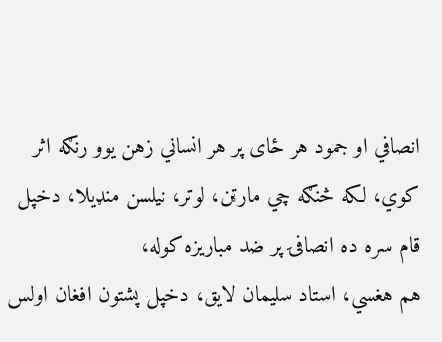انصافي او جمود هر ځای پر هر انساني زهن يوو رنګه اثر کوي، لکه څنګه چي مارټن، لوتر، نيلسن منډيلا، دخپل قام سره ده انصافۍ پر ضد مباريزه کوله،
هم هغسي، استاد سليمان لايق، دخپل پشتون افغان اولس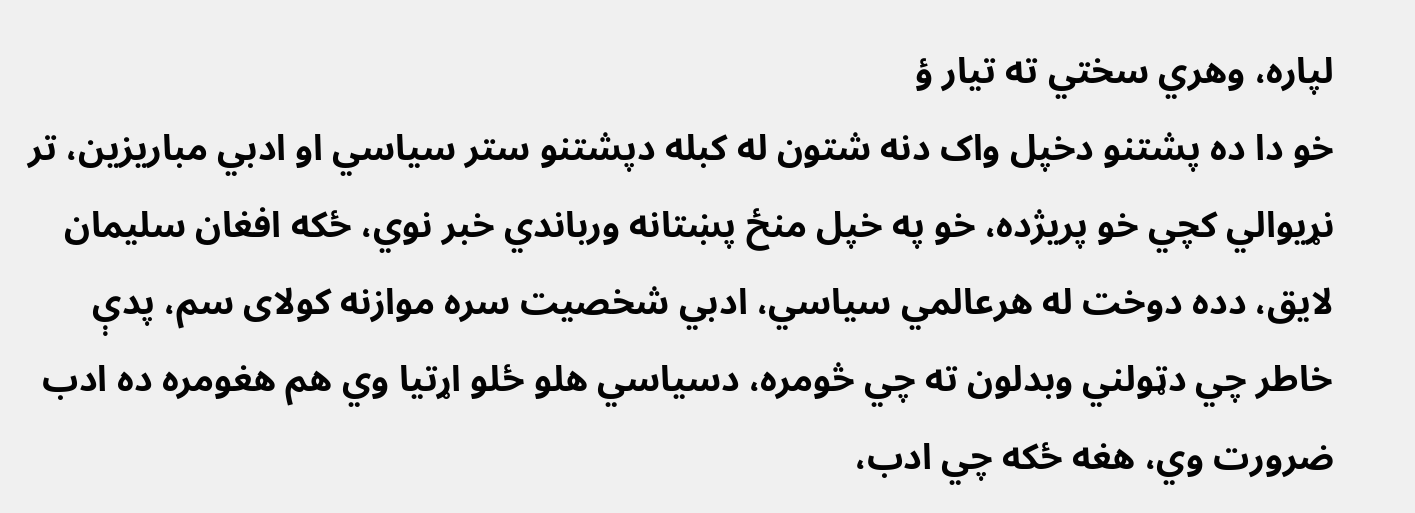لپاره، وهري سختي ته تيار ؤ
خو دا ده پشتنو دخپل واک دنه شتون له کبله دپشتنو ستر سياسي او ادبي مباريزين، تر نړيوالي کچي خو پريژده، خو په خپل منځ پښتانه ورباندي خبر نوي، ځکه افغان سليمان لايق، دده دوخت له هرعالمي سياسي، ادبي شخصيت سره موازنه کولای سم، پدې خاطر چي دټولني وبدلون ته چي څومره، دسياسي هلو ځلو اړتيا وي هم هغومره ده ادب ضرورت وي، هغه ځکه چي ادب،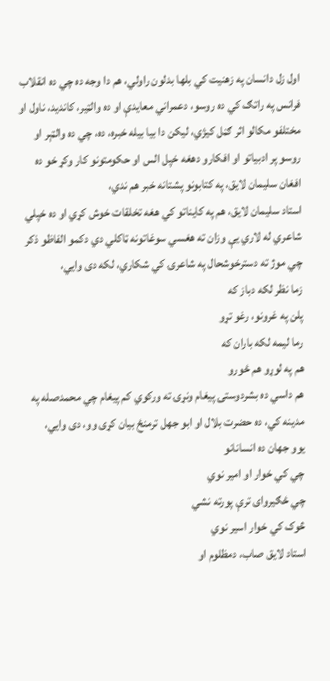اول زل دانسان په زهنيت کي بلها بدلون راولي، هم دا وجه ده چي ده انقلاب فرانس په راتګ کي ده روسو، دعمراني معايدې او ده والټير، کانديد، ناول او مختلفو مکالو اثر ګڼل کيژي، ليکن دا بيا بيله خبره، ده، چي ده والټېر او روسو پر ادبياتو او افکارو دهغه خپل الس او حکومتونو کار وکړ خو ده افغان سليمان لايق، په کتابونو پشتانه خبر هم ندي،
استاد سليمان لايق، هم په کايناتو کي هغه تخلقات خوش کړي او ده خپلي شاعري له لاري يې وزان ته هغسي سوغاتونه ټاکلي دي دکمو الفاظو ذکر چي موژ ته دسترخوشحال په شاعرۍ کي شکاري، لکه دی وايي،
زما نظر لکه دباز که
پلن په غرونو، رغو تړو
رما ليمه لکه باران که
هم په لوړو هم ځورو
هم داسي ده بشردوستۍ پيغام ونړۍ ته ورکوي کم پيغام چي محمدصله په مدينه کي، ده حضرت بلال او ابو جهل ترمنځ بیان کړی وو، دی وايي،
يوو جهان ده انسانانو
چي کي خوار او امير نوي
چي ځګيروای ترې پورته نشي
څوک کي خوار اسير نوي
استاد لايق صاب، دمظلوم او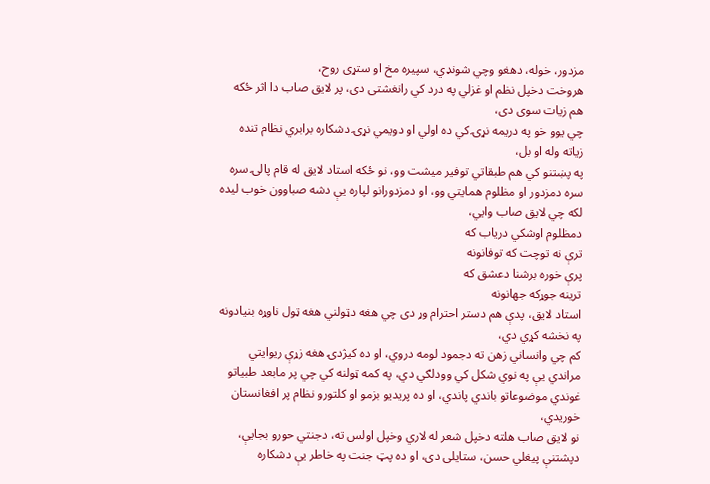مزدور، خوله، دهغو وچي شونډي، سپيره مخ او ستړی روح،
هروخت دخپل نظم او غزلي په درد کي رانغشتی دی، پر لايق صاب دا اثر ځکه هم زيات سوی دی،
چي يوو خو په دريمه نړۍ کي ده اولي او دويمي نړۍ دشکاره برابري نظام تنده زياته وله او بل،
په پښتنو کي هم طبقاتي توفير ميشت وو، نو ځکه استاد لايق له قام پالۍ سره سره دمزدور او مظلوم همايتي وو، او دمزدورانو لپاره يې دشه صباوون خوب ليده لکه چي لايق صاب وايي،
دمظلوم اوشکي درياب که
ترې نه توچت که توفانونه
پرې خوره برشنا دعشق که
ترينه جوړکه جهانونه
استاد لايق، پدې هم دستر احترام وړ دی چي هغه دټولني هغه ټول ناوړه بنيادونه په نخشه کړي دي،
کم چي وانساني زهن ته دجمود لومه دروي، او ده کيژدۍ هغه زړې ريوايتي مراندي يې په نوي شکل کي وودلګي دي، په کمه ټولنه کي چي پر مابعد طبياتو غوندي موضوعاتو باندي پاندي، او ده پريديو بزمو او کلتورو نظام پر افغانستان خوريدي،
نو لايق صاب هلته دخپل شعر له لاري وخپل اولس ته، دجنتي حورو بجايې، دپشتنې پيغلي حسن، ستايلی دی، او ده پټ جنت په خاطر يې دشکاره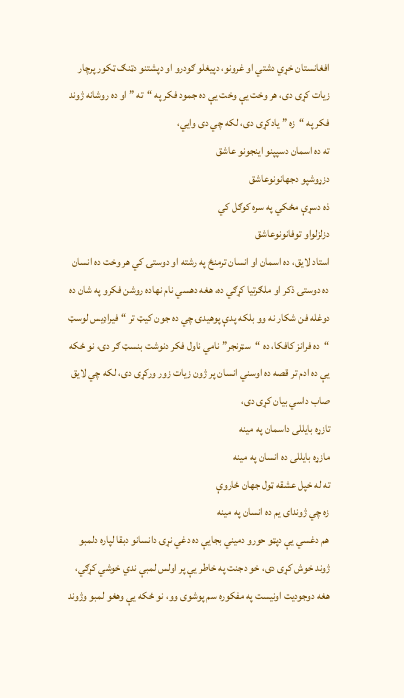افغانستان خړي دشتي او غرونو، دپيغلو ګودرو او دپشتنو دټنګ ټکور پرچار زيات کړی دی، هر وخت يې وخت يې ده جمود فکر په “ته ” او ده روشانه ژوند فکر په “زه ” يادکړی دی، لکه چي دی وايي،
ته ده اسمان دسپپنو اينجونو عاشق
دزړوشپو دجهانونوعاشق
ذه دسړې مځکي په سره کوګل کي
دزلزلواو توفانونوعاشق
استاد لايق، ده اسمان او انسان ترمنځ په رشته او دوستۍ کي هر وخت ده انسان ده دوستۍ ذکر او ملګرتيا کړګي ده، هغه دهسي نام نهاده روشن فکرو په شان ده دوغله فن شکار نه وو بلکه پدې پوهيدۍ چي ده جون کيټ تر “فيراډيس لوسټ “ده فرانز کافکا، ده “سټرنجر” نامي ناول فکر دنوشت بنسټ ګر دی، نو ځکه يې ده ادم تر قصه ده اوسني انسان پر ژون زيات زور ورکړی دی، لکه چي لايق صاب داسي بيان کړی دی،
تازړه بايللی داسمان په مينه
مازړه بايللی ده انسان په مينه
ته له خپل عشقه ټول جهان ځاروې
زه چي ژوندای يم ده انسان په مينه
هم دغسي يې دپټو حورو دميني بجايې ده دغي نړۍ دانسانو دبقا لپاره دلمبو ژوند خوش کړی دی، خو دجنت په خاطر يې پر اولس لمبې ندي خوشي کړګي، هغه دوجوديت اونيست په مفکوره سم پوشوی وو، نو ځکه يې وهغو لمبو وژوند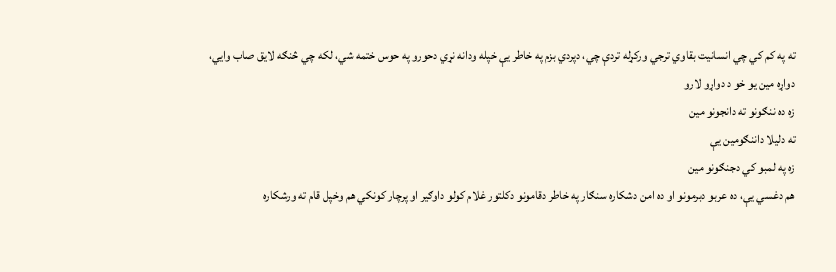ته په کم کي چي انسانيت بقاوي ترجي ورکړله تردې چي، دپردي بزم په خاطر يې خپله ودانه نړي دحورو په حوس ختمه شي، لکه چي څنګه لايق صاب وايي،
دواړه مين يو خو د دواړو لارو
زه ده ننګونو ته دانجونو مين
ته دليلا داننګومين يې
زه په لمبو کي دجنګونو مين
هم دغسي يې، ده عربو دبرمونو او ده امن دشکاره سنګار په خاطر دقامونو دکلتور غلام کولو داوګير او پرچار کونکي هم وخپل قام ته ورشکاره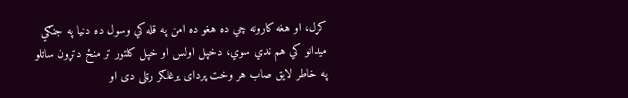کړل، او هغه کارونه چي ده هغو ده امن په قله کي وسول ده دنيا په جنګي ميدانو کي هم ندي سوي، دخپل اولس او خپل کلتور تر منځ دتړون ساتلو په خاطر لايق صاب هر وخت پردای يرغلګر رټلی دی او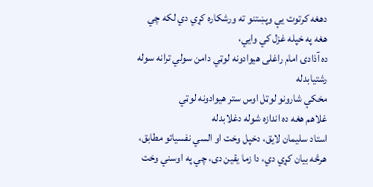دهغه کرتوت يې وپښتنو ته ورشکاره کړي دي لکه چي هغه په خپله غزل کي وايي،
ده آذادۍ امام راغلی هيوادونه لوټي دامن سولي ترانه سوله رشتيابدله
مخکې شارونو لوټل اوس ستر هيوادونه لوټي
غلاهم هغه ده اندازه شوله دغلابدله
استاد سليمان لايق، دخپل وخت او السي نفسياتو مطابق، هرڅه بيان کړي دي، دا زما يقين دی، چي په اوسني وخت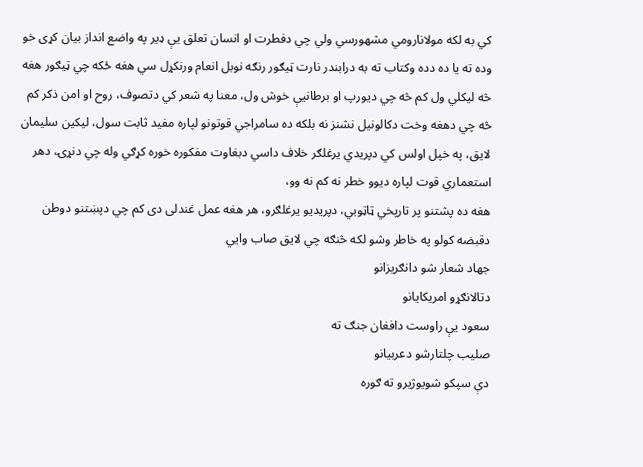کي به لکه مولانارومي مشهورسي ولي چي دفطرت او انسان تعلق يې ډير په واضع انداز بيان کړی خو وده ته يا ده دده وکتاب ته به درابندر نارت ټيګور رنګه نوبل انعام ورنکړل سي هغه ځکه چي ټيګور هغه څه ليکلي ول کم څه چي ديورپ او برطانيې خوش ول، معنا په شعر کي دتصوف، روح او امن ذکر کم څه چي دهغه وخت دکالونيل نشنز نه بلکه ده سامراجي قوتونو لپاره مفيد ثابت سول، ليکين سليمان لايق، په خپل اولس کي دپريدي يرغلګر خلاف داسي دبغاوت مفکوره خوره کړګي وله چي دنړۍ، دهر استعماري قوت لپاره ديوو خطر نه کم نه وو،
هغه ده پشتنو پر تارپخي ټاټوبي، دپريديو يرغلګرو، هر هغه عمل غندلی دی کم چي دپښتنو دوطن دقبضه کولو په خاطر وشو لکه څنګه چي لايق صاب وايي
جهاد شعار شو دانګريزانو
دتالانګړو امريکايانو
سعود يې راوست دافغان جنګ ته
صليب چلتارشو دعربيانو
دې سپکو شويوژيرو ته ګوره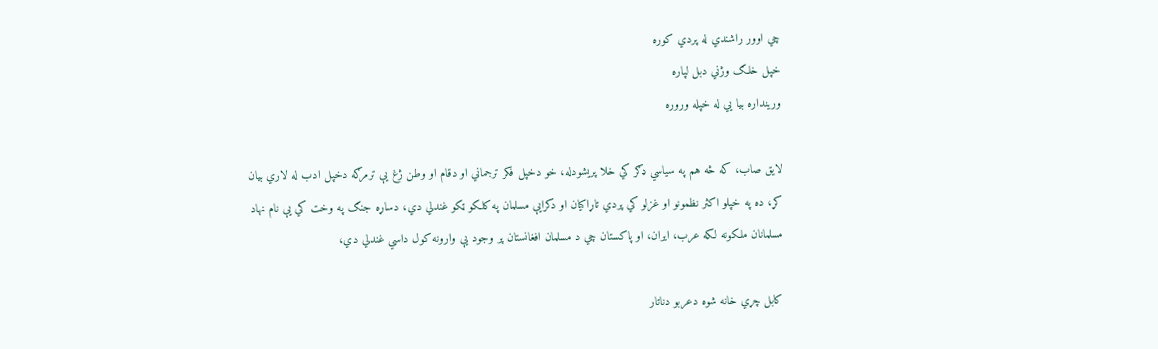چي اوور راشندي له پردي کوره
خپل خلګ وژني دبل لپاره
ورينداره بيا يي له خپله وروره

لايق صاب، که څه هم په سياسي ډګر کي خلا پريشودله، خو دخپل فکر ترجماني او دقام او وطن ژغ يې ترمرګه دخپل ادب له لاري بيان کړ، ده په خپلو اکثر نظمونو او غزلو کي پردي تاړاکيان او دکرايې مسلمان په کلکو ټکو غندلي دي، دساړه جنګ په وخت کي يې نام نهاد مسلمانان ملکونه لکه عرب، ايران، او پاکستان چي د مسلمان افغانستان پر وجود يې وارونه کول داسي غندلي دي،

کابل چړي خانه شوه دعربو دناتار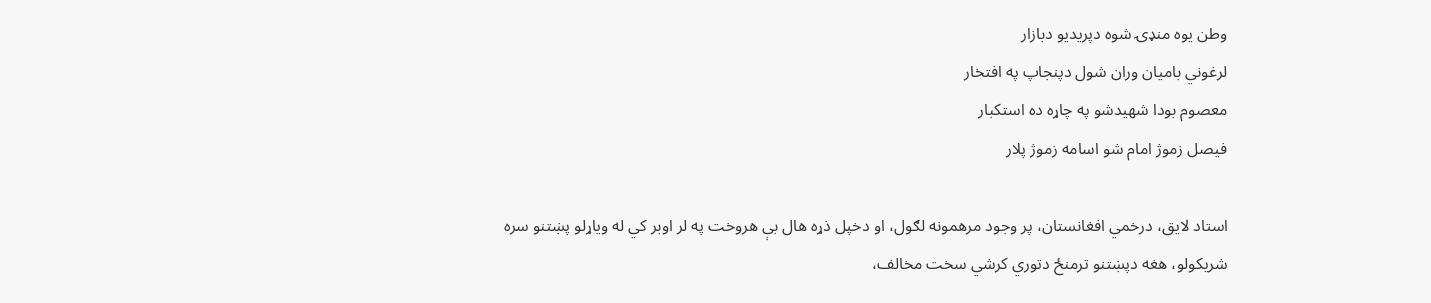وطن يوه منډۍ شوه دپريديو دبازار
لرغوني باميان وران شول دپنجاپ په افتخار
معصوم بودا شهيدشو په چاړه ده استکبار
فيصل زموژ امام شو اسامه زموژ پلار

استاد لايق، درخمي افغانستان، پر وجود مرهمونه لګول، او دخپل ذړه هال بې هروخت په لر اوبر کي له وياړلو پښتنو سره شريکولو، هغه دپښتنو ترمنځ دتوري کرشي سخت مخالف،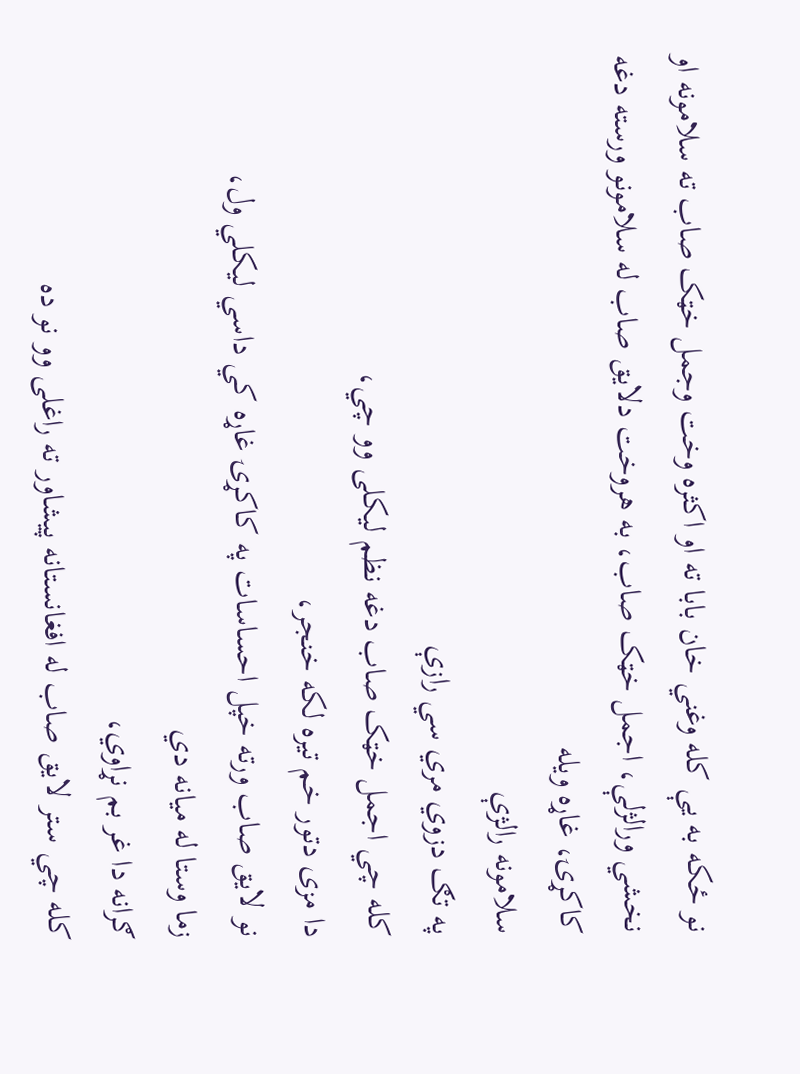نو ځکه به يې کله وغني خان بابا ته او اکثره وخت وجمل خټک صاب ته سلامونه او نخشي ورالژلې، اجمل خټک صاب، به هروخت دلايق صاب له سلامونو ورسته دغه کاکړۍ، غاړه ويله
سلامونه رالژې
په تګ دزوي مري سي رازې
کله چي اجمل خټک صاب دغه نظم ليکلی وو چي،
دا مزی دتور خم تيره لکه خنجر،
نو لايق صاب ورته خپل احساسات په کاکړۍ غاړه کي داسي ليکلي ول،
زما وستا له ميانه دي
ګرانه دا غر بم نړاوي،
کله چي ستر لايق صاب له افغانستانه پيشاور ته راغلی وو نو ده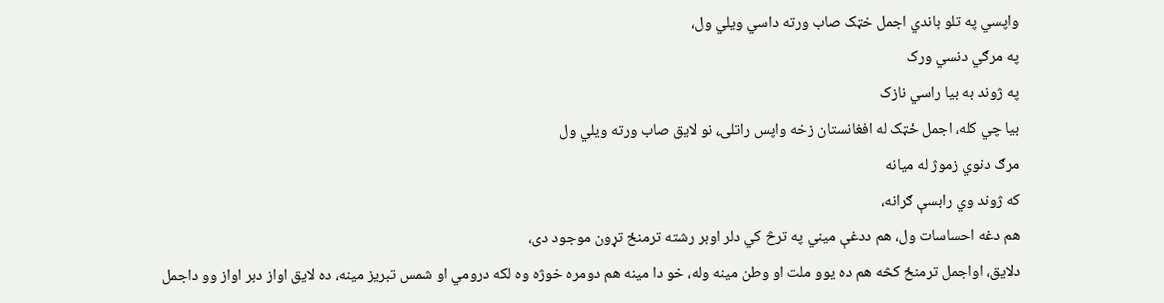واپسي په تلو باندي اجمل خټک صاب ورته داسي ويلي ول،
په مرګي دنسي ورک
په ژوند به بيا راسي نازک
بيا چي کله، اجمل ځټک له افغانستان زخه واپس راتلۍ، نو لايق صاب ورته ويلي ول
مرګ دنوي زموژ له ميانه
که ژوند وي رابسې ګرانه،
هم دغه احساسات ول، هم ددغې ميني په ترڅ کي دلر اوبر رشته ترمنځ تړون موجود دی،
دلايق، اواجمل ترمنځ کڅه هم ده يوو ملت او وطن مينه وله، خو دا مينه هم دومره خوژه وه لکه درومي او شمس تبريز مينه، ده لايق اواز دبر اواز وو داجمل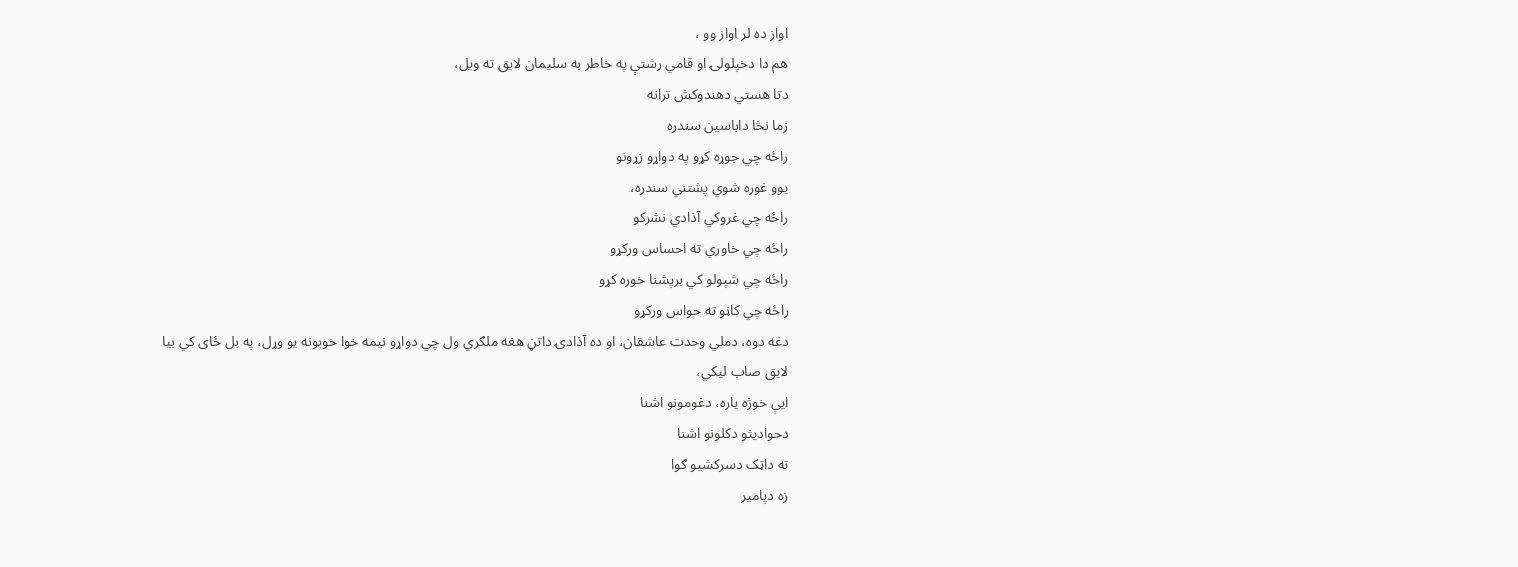اواز ده لر اواز وو ،
هم دا دخپلولۍ او قامي رشتې په خاطر به سليمان لايق ته ويل،
دتا هستي دهندوکش ترانه
زما نڅا داباسين سندره
راځه چي جوړه کړو په دواړو زړونو
يوو غوره شوي پشتني سندره،
راځه چي غروکي آذادي نشرکو
راځه چي خاوري ته احساس ورکړو
راځه چي شپولو کي برپشنا خوره کړو
راځه چي کاڼو ته حواس ورکړو
دغه دوه، دملي وحدت عاشقان، او ده آذادۍ داتڼ هغه ملګري ول چي دواړو نيمه خوا خوبونه يو وړل، په بل ځای کي بيا لايق صاب ليکي،
ايې خوژه ياره، دغومونو اشنا
دحواديثو دکلونو اشنا
ته داټک دسرکشيو ګوا
زه دپامير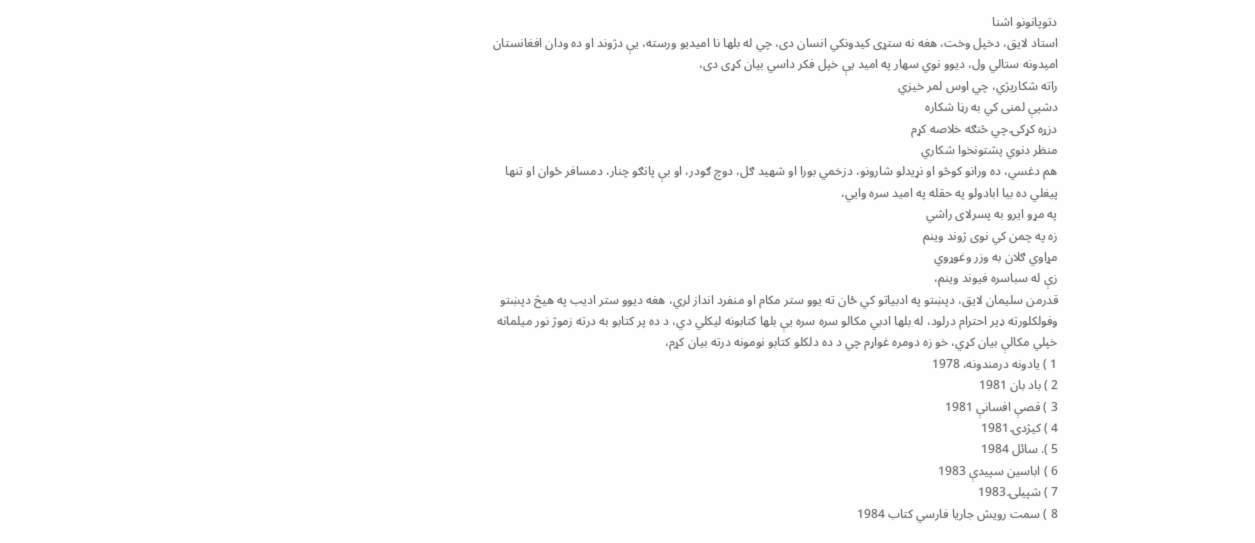دتوپانونو اشنا
استاد لايق، دخپل وخت، هغه نه ستړی کيدونکي انسان دی، چي له بلها نا اميديو ورسته، يې دژوند او ده ودان افغانستان اميدونه ستالي ول، ديوو نوي سهار په اميد يې خپل فکر داسي بيان کړی دی،
راته شکاريژي، چي اوس لمر خيزي
دشپې لمنی کي به رڼا شکاره
دزړه کړکۍ چي څنګه خلاصه کړم
منظر دنوي پشتونخوا شکاري
هم دغسي، ده ورانو کوڅو او نړيدلو شارونو، دزخمي بورا او شهيد ګل، دوچ ګودر، او بې پانګو چنار، دمسافر ځوان او تنها پیغلي ده بيا ابادولو په حقله په اميد سره وايي،
په مړو ايرو به پسرلای راشي
زه په چمن کي نوی ژوند وينم
مړاوي ګلان به وزر وغوړوي
زې له سباسره فيوند وينم،
قدرمن سليمان لايق، دپښتو په ادبياتو کي ځان ته يوو ستر مکام او منفرد انداز لري، هغه ديوو ستر اديب په هيڅ دپښتو وفولکلورته ډير احترام درلود، له بلها ادبي مکالو سره سره يې بلها کتابونه ليکلي دي، د ده پر کتابو به درته زموژ نور ميلمانه خپلي مکالې بيان کړي، خو زه دومره غواړم چي د ده دلکلو کتابو نومونه درته بيان کړم،
1 ) يادونه درمندونه، 1978
2 ) باد بان 1981
3 ) قصې افسانې 1981
4 ) کيژدۍ 1981
5 ). سائل 1984
6 ) اباسين سپيدې 1983
7 ) شپيلۍ 1983
8 ) سمت رويش جاريا فارسي کتاب 1984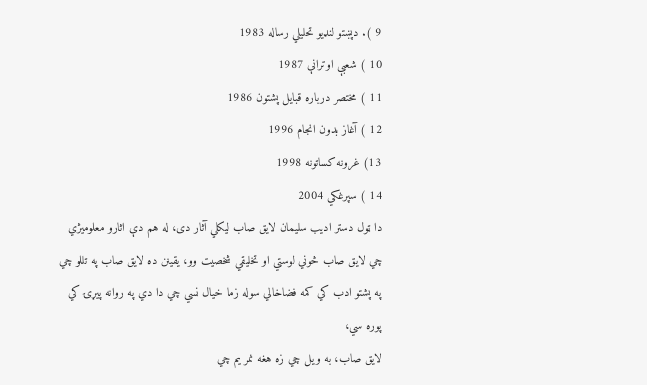9 ). دپښتو لنډيو تحليلي رساله 1983
10 ) شعبې اوترانې 1987
11 ) مختصر درباره قبايل پشتون 1986
12 ) آغاز بدون انجام 1996
13) غرونه کساتونه 1998
14 ) سپرغکي 2004
دا ټول دستر اديب سليمان لايق صاب ليکلي آثار دی، له هم دې اثارو معلوميژي چي لايق صاب څوني لوستي او تخليقي شخصيت وو، يقينن ده لايق صاب په تللو چي په پشتو ادب کي کمه فضاخالي سوله زما خيال نسي چي دا دي په روانه پيړۍ کي پوره سي،
لايق صاب، به ويل چي زه هغه نمر يم چي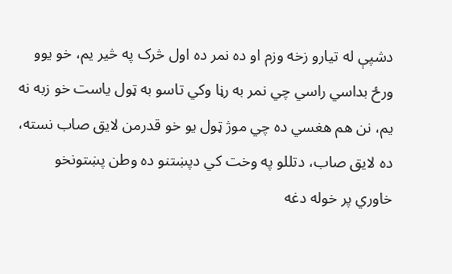دشپې له تيارو زخه وزم او ده نمر ده اول څرک په څير يم، خو يوو ورځ بداسي راسي چي نمر به رڼا وکي تاسو به ټول ياست خو زبه نه يم، نن هم هغسي ده چي موژ ټول يو خو قدرمن لايق صاب نسته، ده لايق صاب، دتللو په وخت کي دپښتنو ده وطن پښتونخو خاوري پر خوله دغه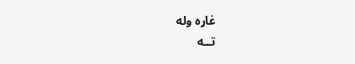غاړه وله
تــه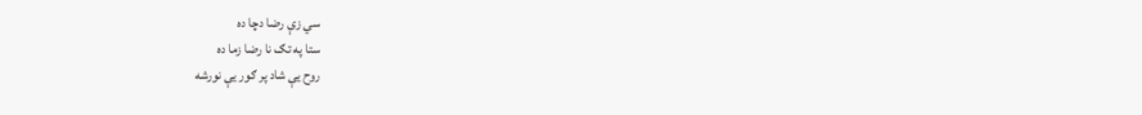سي زې رضا دچا ده
ستا په تګ نا رضا زما ده
روح يې شاد پر ګور يې نورشه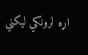اړه لرونکي ليکني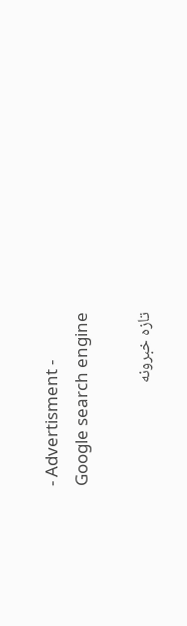- Advertisment -
Google search engine

تازه خبرونه